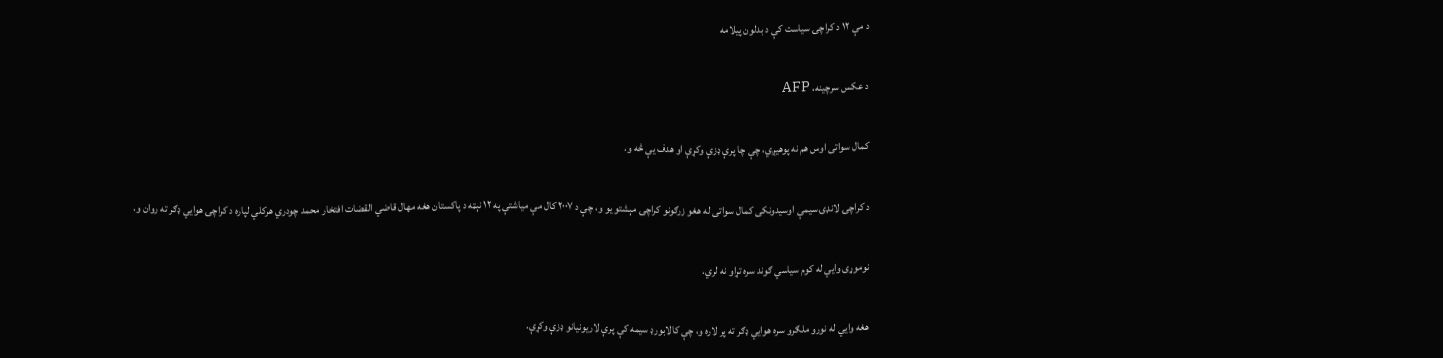د مې ۱۲ د کراچۍ سیاست کې د بدلون پیلامه

د عکس سرچینه، AFP

کمال سواتی اوس هم نه پوهیږي، چې چا پرې ډزې وکړې او هدف یې څه و.

د کراچۍ لانډۍ سیمې اوسیدونکی کمال سواتی له هغو زرګونو کراچۍ مېشتو یو و، چې د ۲۰۰۷ کال مې میاشتې په ۱۲ نېټه د پاکستان هغه مهال قاضي القضات افتخار محمد چودري هرکلي لپاره د کراچۍ هوايي ډګر ته روان و.

نوموړی وايي له کوم سیاسي ګوند سره تړاو نه لري.

هغه وايي له نورو ملګرو سره هوايي ډګر ته پر لاره و، چې کالابورډ سیمه کې پرې لاریونیانو ډزې وکړې.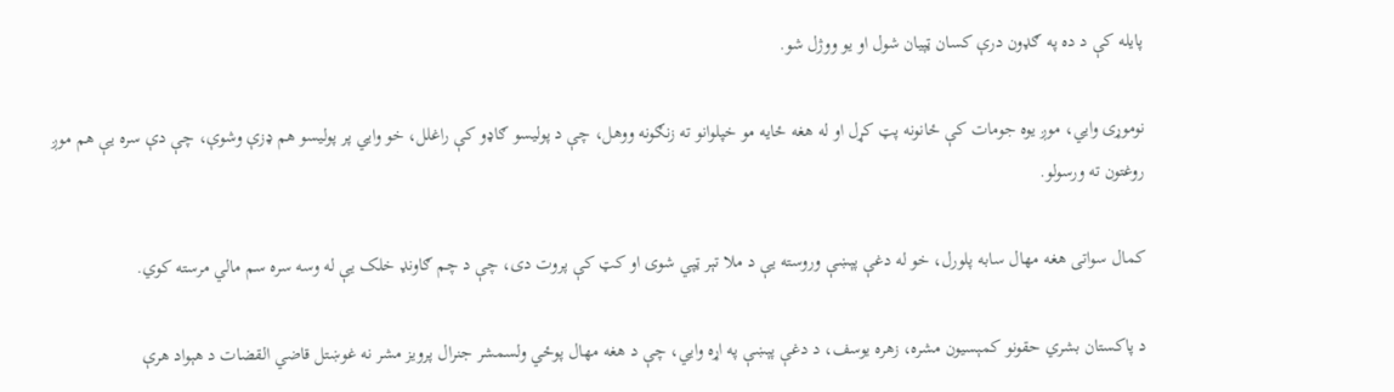پایله کې د ده په ګډون درې کسان ټپیان شول او یو ووژل شو.

نوموړی وايي، موږ یوه جومات کې ځانونه پټ کړل او له هغه ځایه مو خپلوانو ته زنګونه ووهل، چې د پولیسو ګاډو کې راغلل، خو وايي پر پولیسو هم ډزې وشوې، چې دې سره یې هم موږ روغتون ته ورسولو.

کمال سواتى هغه مهال سابه پلورل، خو له دغې پېښې وروسته یې د ملا تېر ټپي شوی او کټ کې پروت دی، چې د چم ګاونډ خلک یې له وسه سره سم مالي مرسته کوي.

د پاکستان بشري حقونو کمېسیون مشره، زهره یوسف، د دغې پېښې په اړه وايي، چې د هغه مهال پوځي ولسمشر جنرال پرویز مشر نه غوښتل قاضي القضات د هېواد هرې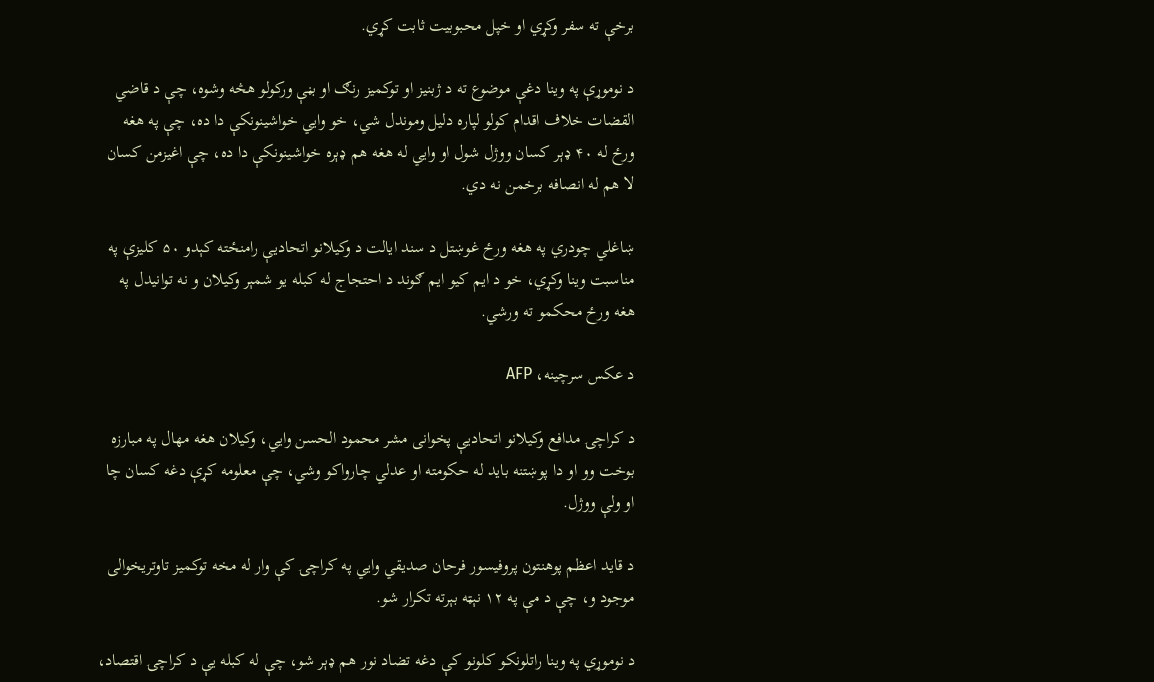برخې ته سفر وکړي او خپل محبوبیت ثابت کړي.

د نوموړې په وینا دغې موضوع ته د ژبنیز او توکمیز رنګ او بڼې ورکولو هڅه وشوه، چې د قاضي القضات خلاف اقدام کولو لپاره دلیل وموندل شي، خو وايي خواشینونکې دا ده، چې په هغه ورځ له ۴۰ ډېر کسان ووژل شول او وايي له هغه هم ډېره خواشینونکې دا ده، چې اغیزمن کسان لا هم له انصافه برخمن نه دي.

ښاغلي چودري په هغه ورځ غوښتل د سند ایالت د وکیلانو اتحادیې رامنځته کېدو ۵۰ کلیزې په مناسبت وینا وکړي، خو د ایم کیو ایم ګوند د احتجاج له کبله یو شمېر وکیلان و نه توانیدل په هغه ورځ محکمو ته ورشي.

د عکس سرچینه، AFP

د کراچۍ مدافع وکیلانو اتحادیې پخوانی مشر محمود الحسن وايي، وکیلان هغه مهال په مبارزه بوخت وو او دا پوښتنه باید له حکومته او عدلي چارواکو وشي، چې معلومه کړې دغه کسان چا او ولې ووژل.

د قاید اعظم پوهنتون پروفیسور فرحان صدیقي وايي په کراچۍ کې وار له مخه توکمیز تاوتریخوالی موجود و، چې د مې په ۱۲ نېټه بېرته تکرار شو.

د نوموړي په وینا راتلونکو کلونو کې دغه تضاد نور هم ډېر شو، چې له کبله یې د کراچۍ اقتصاد،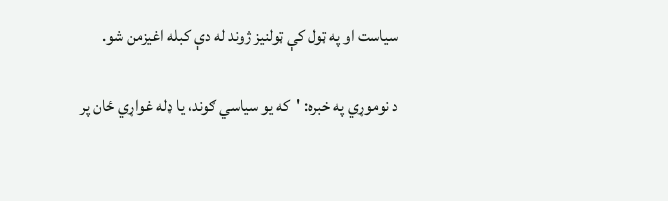سیاست او په ټول کې ټولنیز ژوند له دې کبله اغیزمن شو.

د نوموړي په خبره: 'که یو سیاسي ګوند، یا ډله غواړي ځان پر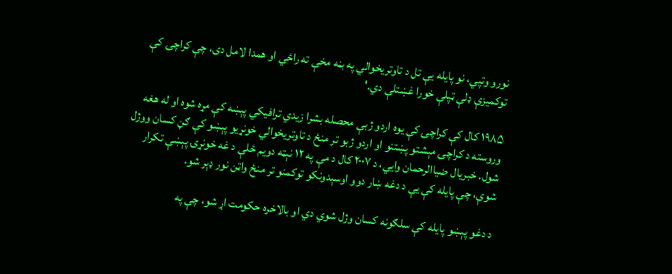نورو وتپي، نو پایله یې تل د تاوتریخوالي په بڼه مخې ته راځي او همدا لامل دی، چې کراچۍ کې توکمیزې ډلې ټپلې خورا غښتلې دي.'

۱۹۸۵ کال کې کراچۍ کې یوه اردو ژبې محصله بشرا زیدي ترافیکي پېښه کې مړه شوه او له هغه وروسته د کراچۍ مېشتو پښتنو او اردو ژبو تر منځ د تاوتریخوالي خونړیو پېښو کې ګڼ کسان ووژل شول. خبریال ضیاالرحمان وايي، د ۲۰۰۷ کال د مې په ۱۲ نېټه دویم ځلې د غه خونړۍ پېښې تکرار شوې، چې پایله کې یې د دغه ښار دوو اوسېدونکو توکمنو تر منځ واټن نور ډېر شو.

د دغو پېښو پایله کې سلګونه کسان وژل شوي دي او بالاخره حکومت اړ شو، چې په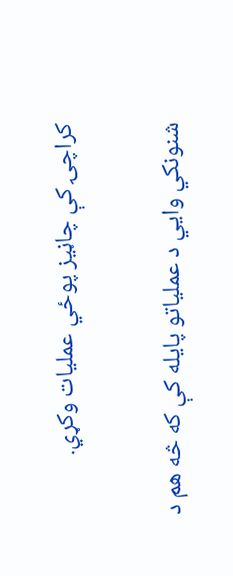کراچۍ کې چاڼیز پوځي عملیات وکړي.

شنونکي وايي د عملیاتو پایله کې که څه هم د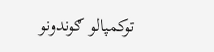توکمپالو ګوندونو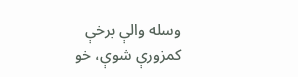وسله والې برخې کمزورې شوې، خو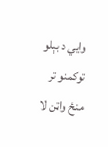وايي د بېلو توکمنو تر منځ واټن لا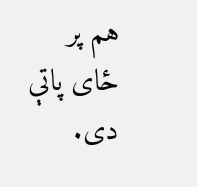هم پر ځای پاتې دی.